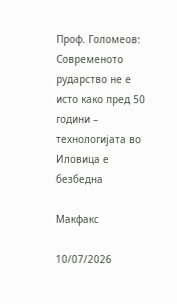Проф. Голомеов: Современото рударство не е исто како пред 50 години – технологијата во Иловица е безбедна

Макфакс

10/07/2026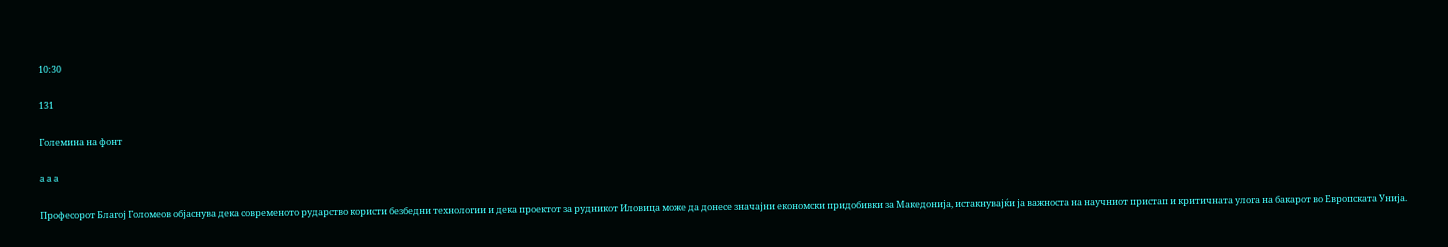10:30

131

Големина на фонт

а а а

Професорот Благој Голомеов објаснува дека современото рударство користи безбедни технологии и дека проектот за рудникот Иловица може да донесе значајни економски придобивки за Македонија, истакнувајќи ја важноста на научниот пристап и критичната улога на бакарот во Европската Унија.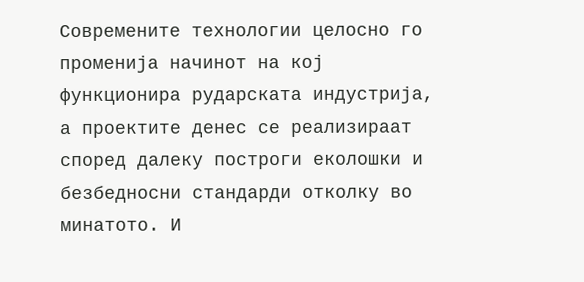Современите технологии целосно го променија начинот на кој функционира рударската индустрија, а проектите денес се реализираат според далеку построги еколошки и безбедносни стандарди отколку во минатото. И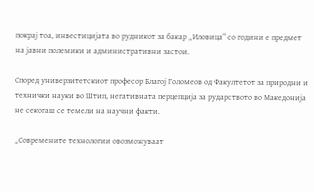покрај тоа, инвестицијата во рудникот за бакар „Иловица“ со години е предмет на јавни полемики и административни застои.

Според универзитетскиот професор Благој Голомеов од Факултетот за природни и технички науки во Штип, негативната перцепција за рударството во Македонија не секогаш се темели на научни факти.

„Современите технологии овозможуваат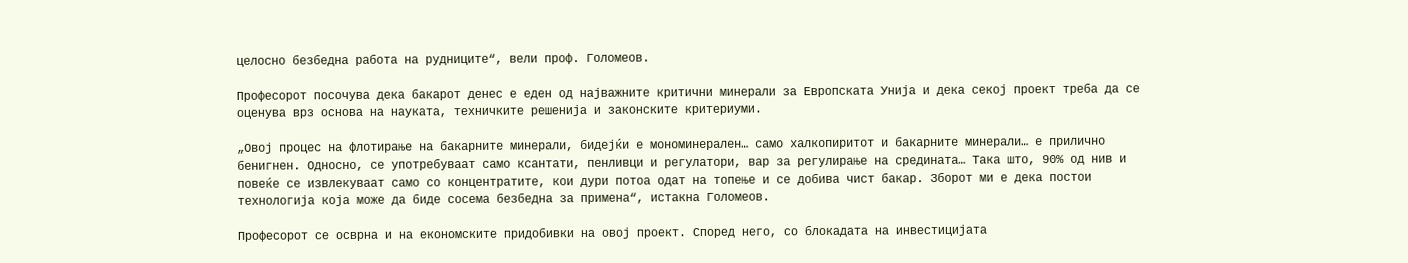целосно безбедна работа на рудниците“, вели проф. Голомеов.

Професорот посочува дека бакарот денес е еден од најважните критични минерали за Европската Унија и дека секој проект треба да се оценува врз основа на науката, техничките решенија и законските критериуми.

„Овој процес на флотирање на бакарните минерали, бидејќи е мономинерален… само халкопиритот и бакарните минерали… е прилично бенигнен. Односно, се употребуваат само ксантати, пенливци и регулатори, вар за регулирање на средината… Така што, 90% од нив и повеќе се извлекуваат само со концентратите, кои дури потоа одат на топење и се добива чист бакар. Зборот ми е дека постои технологија која може да биде сосема безбедна за примена“, истакна Голомеов.

Професорот се осврна и на економските придобивки на овој проект. Според него, со блокадата на инвестицијата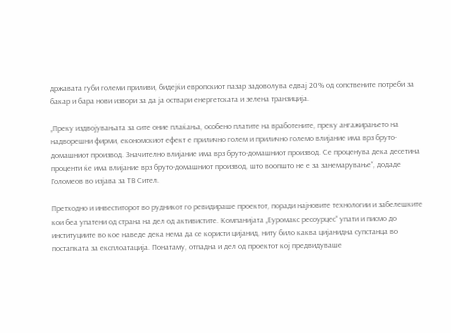државата губи големи приливи, бидејќи европскиот пазар задоволува едвај 20% од сопствените потреби за бакар и бара нови извори за да ја оствари енергетската и зелена транзиција.

„Преку издвојувањата за сите оние плаќања, особено платите на вработените, преку ангажирањето на надворешни фирми, економскиот ефект е прилично голем и прилично големо влијание има врз бруто-домашниот производ. Значително влијание има врз бруто-домашниот производ. Се проценува дека десетина проценти ќе има влијание врз бруто-домашниот производ, што воопшто не е за занемарување“, додаде Голомеов во изјава за ТВ Сител.

Претходно и инвеститорот во рудникот го ревидираше проектот, поради најновите технологии и забелешките кои беа упатени од страна на дел од активистите. Компанијата „Еуромакс ресоурцес“ упати и писмо до институциите во кое наведе дека нема да се користи цијанид, ниту било каква цијанидна супстанца во постапката за експлоатација. Понатаму, отпадна и дел од проектот кој предвидуваше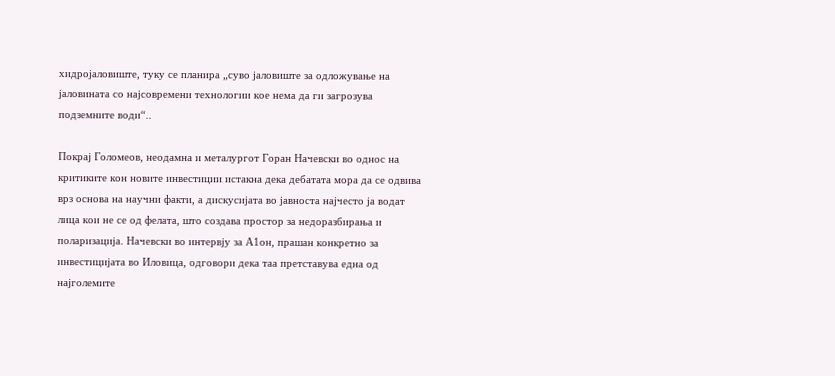хидројаловиште, туку се планира „суво јаловиште за одложување на јаловината со најсовремени технологии кое нема да ги загрозува подземните води“..

Покрај Голомеов, неодамна и металургот Горан Начевски во однос на критиките кон новите инвестиции истакна дека дебатата мора да се одвива врз основа на научни факти, а дискусијата во јавноста најчесто ја водат лица кои не се од фелата, што создава простор за недоразбирања и поларизација. Начевски во интервју за А1он, прашан конкретно за инвестицијата во Иловица, одговори дека таа претставува една од најголемите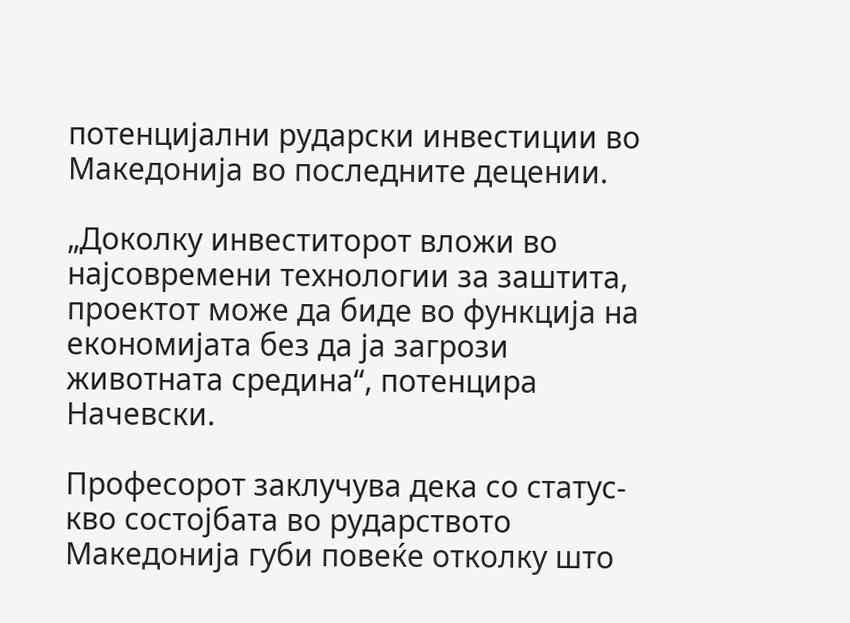потенцијални рударски инвестиции во Македонија во последните децении.

„Доколку инвеститорот вложи во најсовремени технологии за заштита, проектот може да биде во функција на економијата без да ја загрози животната средина“, потенцира Начевски.

Професорот заклучува дека со статус-кво состојбата во рударството Македонија губи повеќе отколку што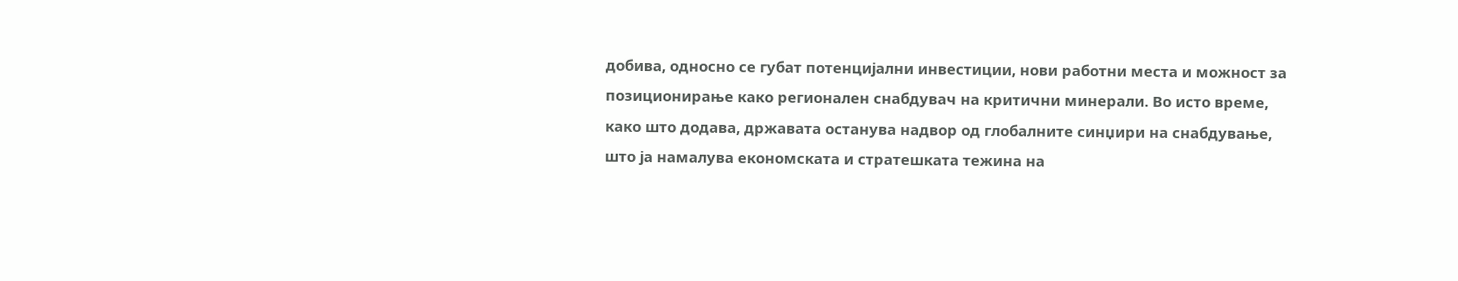добива, односно се губат потенцијални инвестиции, нови работни места и можност за позиционирање како регионален снабдувач на критични минерали. Во исто време, како што додава, државата останува надвор од глобалните синџири на снабдување, што ја намалува економската и стратешката тежина на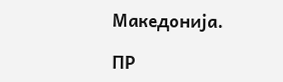Македонија.

ПР